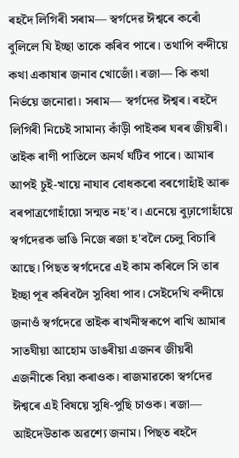ৰহদৈ লিগিৰী সৰাম— স্বৰ্গদেৱ ঈশ্বৰে কৰোঁ বুলিলে যি ইচ্ছা তাকে কৰিব পাৰে। তথাপি বন্দীয়ে কথা একাষাৰ জনাব খোজোঁ। ৰজা— কি কথা নিৰ্ভয়ে জনোৱা। সৰাম— স্বৰ্গদেৱ ঈশ্বৰ। ৰহদৈ লিগিৰী নিচেই সামান্য কাঁড়ী পাইকৰ ঘৰৰ জীয়ৰী। তাইক ৰাণী পাতিলে অনৰ্থ ঘটিব পাৰে। আমাৰ আপই চুই-খায়ে নাযাব বোধকৰো বৰগোহাঁই আৰু বৰপাত্ৰগোহাঁয়ো সন্মত নহ'ব। এনেয়ে বুঢ়াগোহাঁয়ে স্বৰ্গদেৱক ভাঙি নিজে ৰজা হ'বলৈ চেলু বিচাৰি আছে। পিছত স্বৰ্গদেৱে এই কাম কৰিলে সি তাৰ ইচ্ছা পূৰ কৰিবলৈ সুবিধা পাব। সেইদেখি বন্দীয়ে জনাওঁ স্বৰ্গদেৱে তাইক ৰাখনীস্বৰূপে ৰাখি আমাৰ সাতঘীয়া আহোম ডাঙৰীয়া এজনৰ জীয়ৰী এজনীকে বিয়া কৰাওক। ৰাজমাৱকো স্বৰ্গদেৱ ঈশ্বৰে এই বিষয়ে সুধি-পুছি চাওক। ৰজা— আইদেউতাক অৱশ্যে জনাম। পিছত ৰহদৈ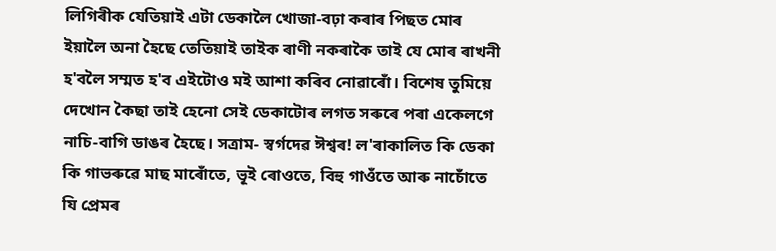লিগিৰীক যেতিয়াই এটা ডেকালৈ খোজা-বঢ়া কৰাৰ পিছত মোৰ ইয়ালৈ অনা হৈছে তেতিয়াই তাইক ৰাণী নকৰাকৈ তাই যে মোৰ ৰাখনী হ'বলৈ সম্মত হ'ব এইটোও মই আশা কৰিব নোৱাৰোঁ। বিশেষ তুমিয়ে দেখোন কৈছা তাই হেনো সেই ডেকাটোৰ লগত সৰুৰে পৰা একেলগে নাচি-বাগি ডাঙৰ হৈছে। সত্ৰাম- স্বৰ্গদেৱ ঈশ্বৰ! ল'ৰাকালিত কি ডেকা কি গাভৰুৱে মাছ মাৰোঁতে, ভূই ৰোওতে, বিহু গাওঁতে আৰু নাচোঁতে যি প্ৰেমৰ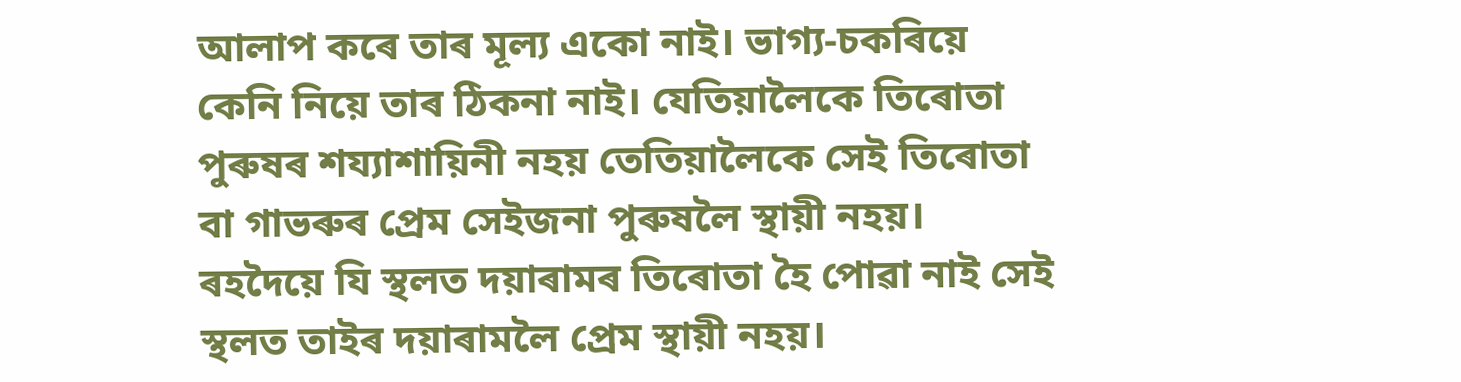আলাপ কৰে তাৰ মূল্য একো নাই। ভাগ্য-চকৰিয়ে কেনি নিয়ে তাৰ ঠিকনা নাই। যেতিয়ালৈকে তিৰোতা পুৰুষৰ শয্যাশায়িনী নহয় তেতিয়ালৈকে সেই তিৰোতা বা গাভৰুৰ প্ৰেম সেইজনা পুৰুষলৈ স্থায়ী নহয়। ৰহদৈয়ে যি স্থলত দয়াৰামৰ তিৰোতা হৈ পোৱা নাই সেই স্থলত তাইৰ দয়াৰামলৈ প্ৰেম স্থায়ী নহয়।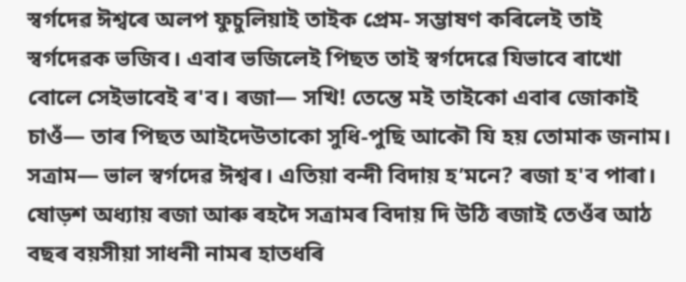স্বৰ্গদেৱ ঈশ্বৰে অলপ ফুচুলিয়াই তাইক প্ৰেম- সম্ভাষণ কৰিলেই তাই স্বৰ্গদেৱক ভজিব। এবাৰ ভজিলেই পিছত তাই স্বৰ্গদেৱে যিভাবে ৰাখো বোলে সেইভাবেই ৰ'ব। ৰজা— সখি! তেন্তে মই তাইকো এবাৰ জোকাই চাওঁ— তাৰ পিছত আইদেউতাকো সুধি-পুছি আকৌ যি হয় তোমাক জনাম। সত্ৰাম— ভাল স্বৰ্গদেৱ ঈশ্বৰ। এতিয়া বন্দী বিদায় হ’মনে? ৰজা হ'ব পাৰা। ষোড়শ অধ্যায় ৰজা আৰু ৰহদৈ সত্ৰামৰ বিদায় দি উঠি ৰজাই তেওঁৰ আঠ বছৰ বয়সীয়া সাধনী নামৰ হাতধৰি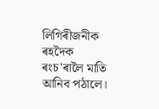লিগিৰীজনীক ৰহদৈক ৰংচ'ৰালৈ মাতি আনিব পঠালে।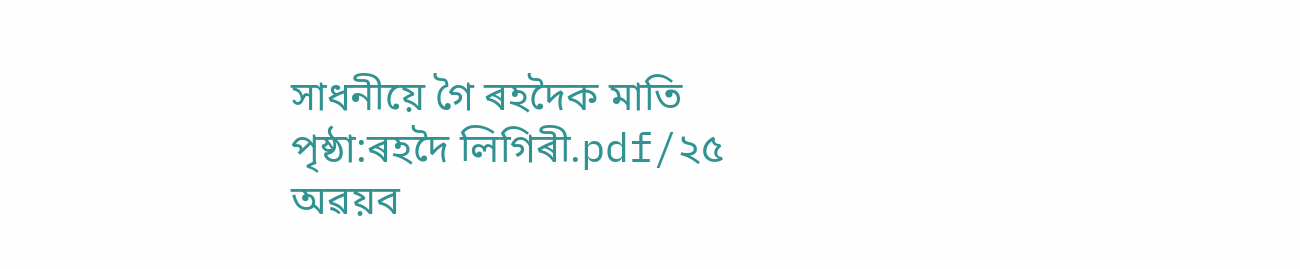সাধনীয়ে গৈ ৰহদৈক মাতি
পৃষ্ঠা:ৰহদৈ লিগিৰী.pdf/২৫
অৱয়ব